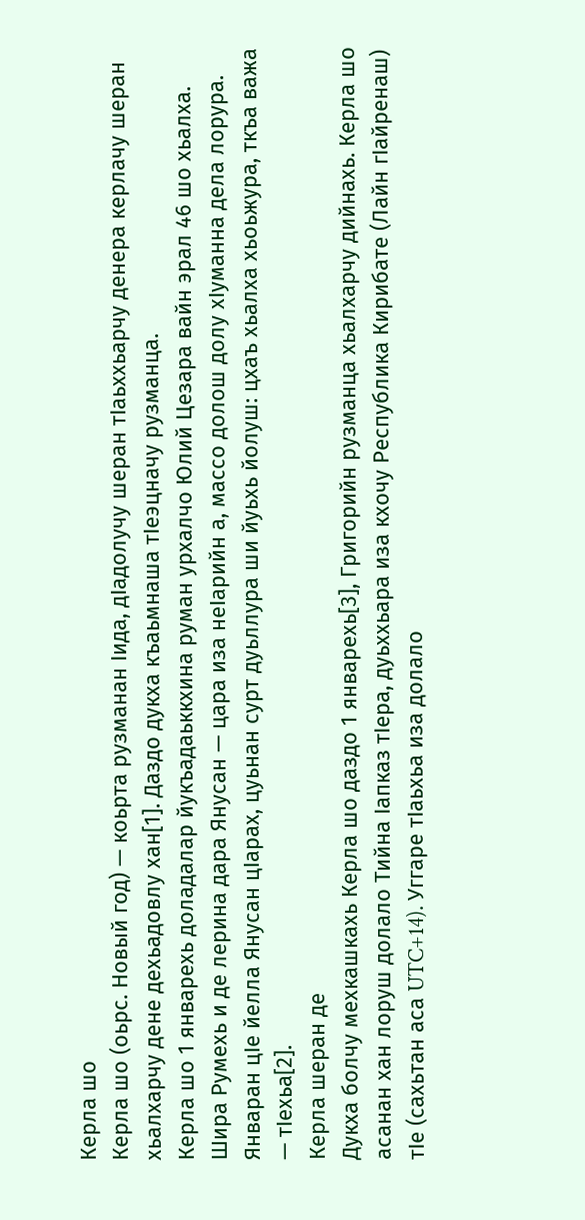Керла шо
Керла шо (оьрс. Новый год) — коьрта рузманан Ӏида, дӀадолучу шеран тӀаьххьарчу денера керлачу шеран хьалхарчу дене дехьадовлу хан[1]. Даздо дукха къаьмнаша тӀеэцначу рузманца.
Керла шо 1 январехь доладалар йукъадаьккхина руман урхалчо Юлий Цезара вайн эрал 46 шо хьалха. Шира Румехь и де лерина дара Янусан — цара иза неӀарийн а, массо долош долу хӀуманна дела лорура. Январан цӀе йелла Янусан цӀарах, цуьнан сурт дуьллура ши йуьхь йолуш: цхаъ хьалха хьоьжура, ткъа важа — тӀехьа[2].
Керла шеран де
Дукха болчу мехкашкахь Керла шо даздо 1 январехь[3], Григорийн рузманца хьалхарчу дийнахь. Керла шо асанан хан лоруш долало Тийна Ӏапказ тӀера, дуьххьара иза кхочу Республика Кирибате (Лайн гӀайренаш) тӀе (сахьтан аса UTC+14). Уггаре тӀаьхьа иза долало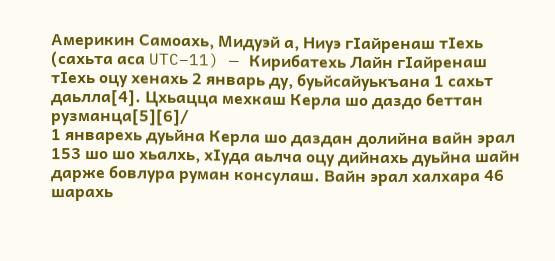Америкин Самоахь, Мидуэй а, Ниуэ гӀайренаш тӀехь (сахьта аса UTC−11) — Кирибатехь Лайн гӀайренаш тӀехь оцу хенахь 2 январь ду, буьйсайуькъана 1 сахьт даьлла[4]. Цхьацца мехкаш Керла шо даздо беттан рузманца[5][6]/
1 январехь дуьйна Керла шо даздан долийна вайн эрал 153 шо шо хьалхь, хӀуда аьлча оцу дийнахь дуьйна шайн дарже бовлура руман консулаш. Вайн эрал халхара 46 шарахь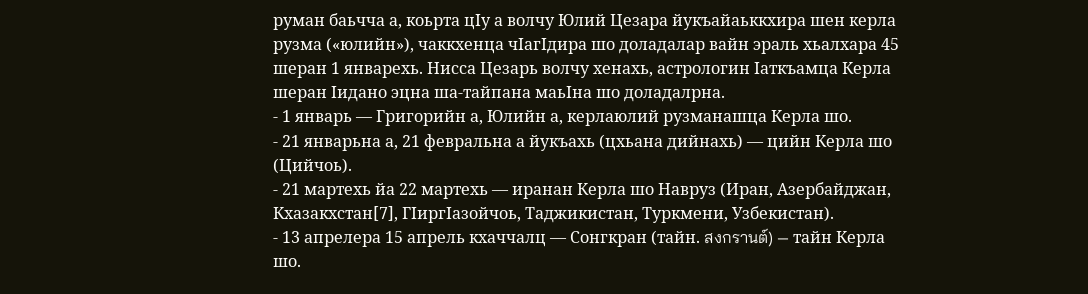руман баьчча а, коьрта цӀу а волчу Юлий Цезара йукъайаьккхира шен керла рузма («юлийн»), чаккхенца чӀагӀдира шо доладалар вайн эраль хьалхара 45 шеран 1 январехь. Нисса Цезарь волчу хенахь, астрологин Ӏаткъамца Керла шеран Ӏидано эцна ша-тайпана маьӀна шо доладалрна.
- 1 январь — Григорийн а, Юлийн а, керлаюлий рузманашца Керла шо.
- 21 январьна а, 21 февральна а йукъахь (цхьана дийнахь) — цийн Керла шо (Цийчоь).
- 21 мартехь йа 22 мартехь — иранан Керла шо Навруз (Иран, Азербайджан, Кхазакхстан[7], ГӀиргӀазойчоь, Таджикистан, Туркмени, Узбекистан).
- 13 апрелера 15 апрель кхаччалц — Сонгкран (тайн. สงกรานต์) — тайн Керла шо.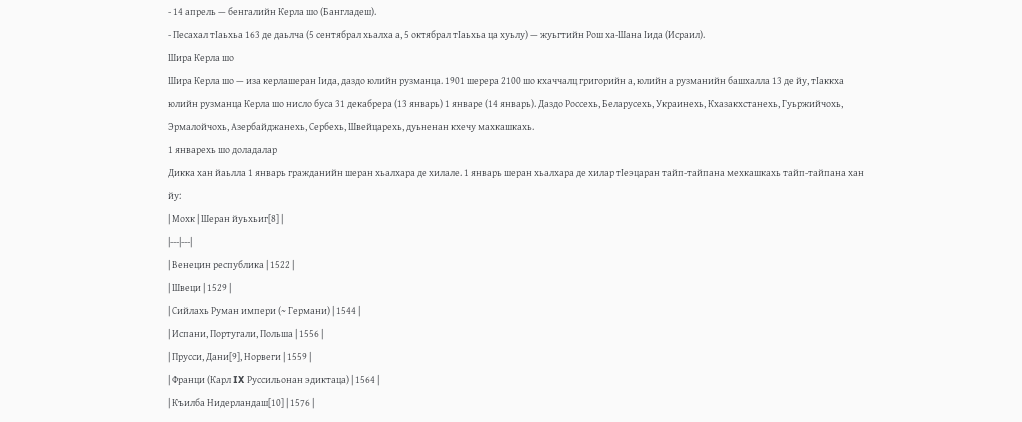- 14 апрель — бенгалийн Керла шо (Бангладеш).
- Песахал тӀаьхьа 163 де даьлча (5 сентябрал хьалха а, 5 октябрал тӀаьхьа ца хуьлу) — жуьгтийн Рош ха-Шана Ӏида (Исраил).
Шира Керла шо
Шира Керла шо — иза керлашеран Ӏида, даздо юлийн рузманца. 1901 шерера 2100 шо кхаччалц григорийн а, юлийн а рузманийн башхалла 13 де йу, тӀаккха юлийн рузманца Керла шо нисло буса 31 декабрера (13 январь) 1 январе (14 январь). Даздо Россехь, Беларусехь, Украинехь, Кхазакхстанехь, Гуьржийчохь, Эрмалойчохь, Азербайджанехь, Сербехь, Швейцарехь, дуьненан кхечу махкашкахь.
1 январехь шо доладалар
Дикка хан йаьлла 1 январь гражданийн шеран хьалхара де хилале. 1 январь шеран хьалхара де хилар тӀеэцаран тайп-тайпана мехкашкахь тайп-тайпана хан йу:
| Мохк | Шеран йуьхьиг[8] |
|---|---|
| Венецин республика | 1522 |
| Швеци | 1529 |
| Сийлахь Руман импери (~ Германи) | 1544 |
| Испани, Португали, Польша | 1556 |
| Прусси, Дани[9], Норвеги | 1559 |
| Франци (Карл IX Руссильонан эдиктаца) | 1564 |
| Къилба Нидерландаш[10] | 1576 |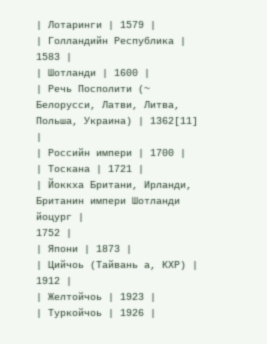| Лотаринги | 1579 |
| Голландийн Республика | 1583 |
| Шотланди | 1600 |
| Речь Посполити (~ Белорусси, Латви, Литва, Польша, Украина) | 1362[11] |
| Российн импери | 1700 |
| Тоскана | 1721 |
| Йоккха Британи, Ирланди, Британин импери Шотланди йоцург |
1752 |
| Япони | 1873 |
| Цийчоь (Тайвань а, КХР) | 1912 |
| Желтойчоь | 1923 |
| Туркойчоь | 1926 |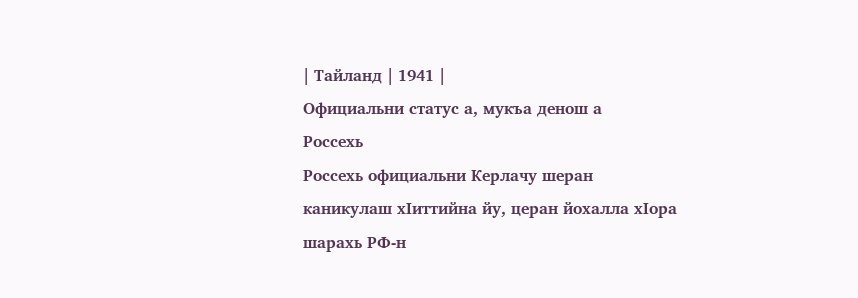| Тайланд | 1941 |
Официальни статус а, мукъа денош а
Россехь
Россехь официальни Керлачу шеран каникулаш хӀиттийна йу, церан йохалла хӀора шарахь РФ-н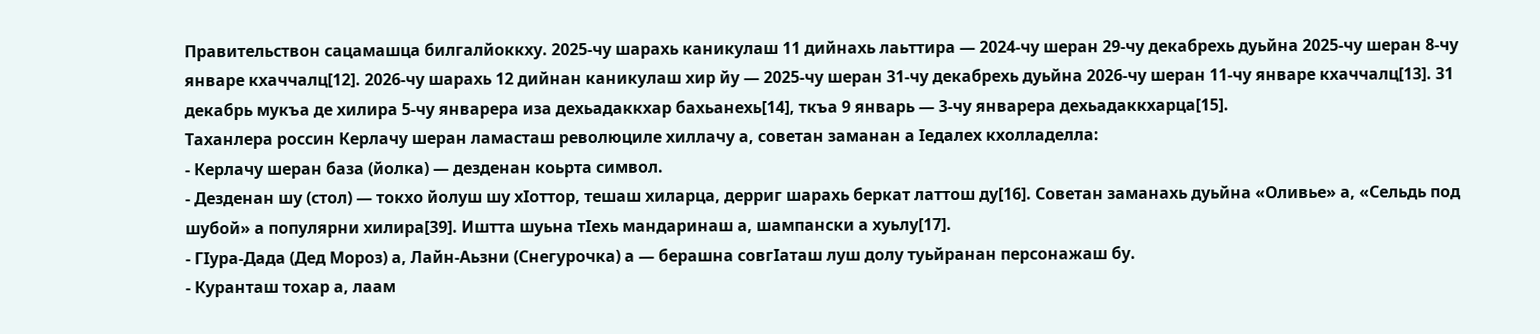Правительствон сацамашца билгалйоккху. 2025-чу шарахь каникулаш 11 дийнахь лаьттира — 2024-чу шеран 29-чу декабрехь дуьйна 2025-чу шеран 8-чу январе кхаччалц[12]. 2026-чу шарахь 12 дийнан каникулаш хир йу — 2025-чу шеран 31-чу декабрехь дуьйна 2026-чу шеран 11-чу январе кхаччалц[13]. 31 декабрь мукъа де хилира 5-чу январера иза дехьадаккхар бахьанехь[14], ткъа 9 январь — 3-чу январера дехьадаккхарца[15].
Таханлера россин Керлачу шеран ламасташ революциле хиллачу а, советан заманан а Ӏедалех кхолладелла:
- Керлачу шеран база (йолка) — дезденан коьрта символ.
- Дезденан шу (стол) — токхо йолуш шу хӀоттор, тешаш хиларца, дерриг шарахь беркат латтош ду[16]. Советан заманахь дуьйна «Оливье» а, «Сельдь под шубой» а популярни хилира[39]. Иштта шуьна тӀехь мандаринаш а, шампански а хуьлу[17].
- ГӀура-Дада (Дед Мороз) а, Лайн-Аьзни (Снегурочка) а — берашна совгӀаташ луш долу туьйранан персонажаш бу.
- Куранташ тохар а, лаам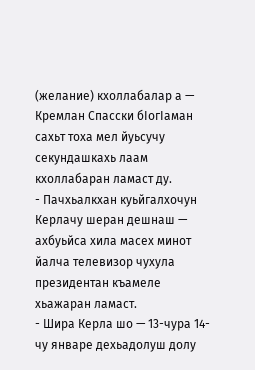(желание) кхоллабалар а — Кремлан Спасски бӀогӀаман сахьт тоха мел йуьсучу секундашкахь лаам кхоллабаран ламаст ду.
- Пачхьалкхан куьйгалхочун Керлачу шеран дешнаш — ахбуьйса хила масех минот йалча телевизор чухула президентан къамеле хьажаран ламаст.
- Шира Керла шо — 13-чура 14-чу январе дехьадолуш долу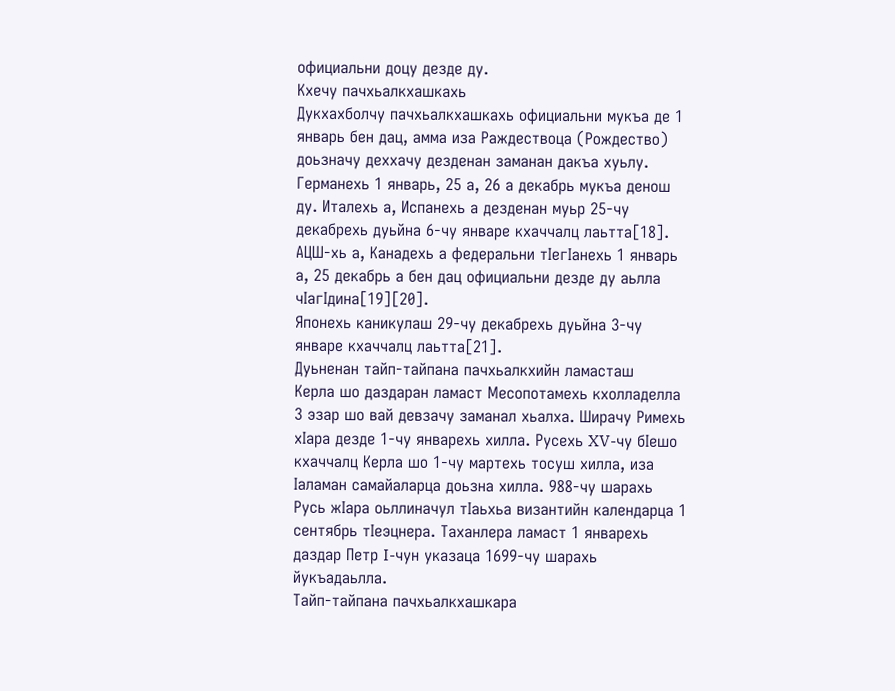официальни доцу дезде ду.
Кхечу пачхьалкхашкахь
Дукхахболчу пачхьалкхашкахь официальни мукъа де 1 январь бен дац, амма иза Раждествоца (Рождество) доьзначу деххачу дезденан заманан дакъа хуьлу. Германехь 1 январь, 25 а, 26 а декабрь мукъа денош ду. Италехь а, Испанехь а дезденан муьр 25-чу декабрехь дуьйна 6-чу январе кхаччалц лаьтта[18]. АЦШ-хь а, Канадехь а федеральни тӀегӀанехь 1 январь а, 25 декабрь а бен дац официальни дезде ду аьлла чӀагӀдина[19][20].
Японехь каникулаш 29-чу декабрехь дуьйна 3-чу январе кхаччалц лаьтта[21].
Дуьненан тайп-тайпана пачхьалкхийн ламасташ
Керла шо даздаран ламаст Месопотамехь кхолладелла 3 эзар шо вай девзачу заманал хьалха. Ширачу Римехь хӀара дезде 1-чу январехь хилла. Русехь XV-чу бӀешо кхаччалц Керла шо 1-чу мартехь тосуш хилла, иза Ӏаламан самайаларца доьзна хилла. 988-чу шарахь Русь жӀара оьллиначул тӀаьхьа византийн календарца 1 сентябрь тӀеэцнера. Таханлера ламаст 1 январехь даздар Петр I-чун указаца 1699-чу шарахь йукъадаьлла.
Тайп-тайпана пачхьалкхашкара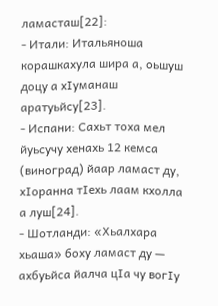ламасташ[22]:
- Итали: Итальяноша корашкахула шира а, оьшуш доцу а хӀуманаш аратуьйсу[23].
- Испани: Сахьт тоха мел йуьсучу хенахь 12 кемса (виноград) йаар ламаст ду, хӀоранна тӀехь лаам кхолла а луш[24].
- Шотланди: «Хьалхара хьаша» боху ламаст ду — ахбуьйса йалча цӀа чу вогӀу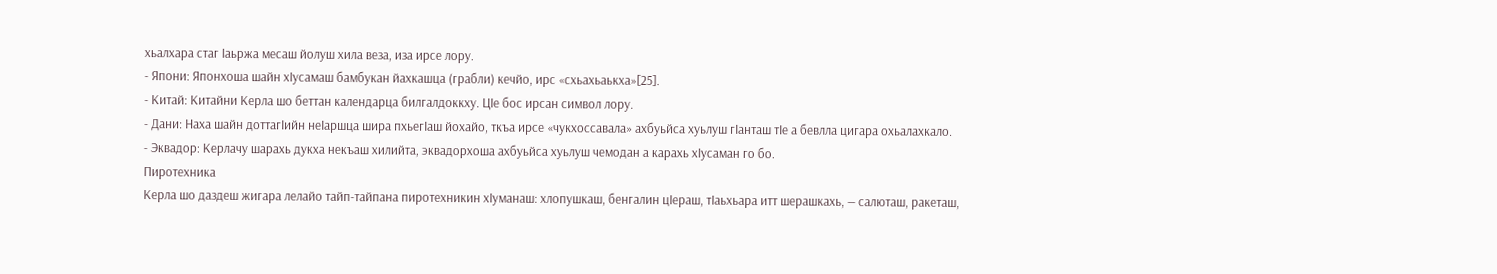хьалхара стаг Ӏаьржа месаш йолуш хила веза, иза ирсе лору.
- Япони: Японхоша шайн хӀусамаш бамбукан йахкашца (грабли) кечйо, ирс «схьахьаькха»[25].
- Китай: Китайни Керла шо беттан календарца билгалдоккху. ЦӀе бос ирсан символ лору.
- Дани: Наха шайн доттагӀийн неӀаршца шира пхьегӀаш йохайо, ткъа ирсе «чукхоссавала» ахбуьйса хуьлуш гӀанташ тӀе а бевлла цигара охьалахкало.
- Эквадор: Керлачу шарахь дукха некъаш хилийта, эквадорхоша ахбуьйса хуьлуш чемодан а карахь хӀусаман го бо.
Пиротехника
Керла шо даздеш жигара лелайо тайп-тайпана пиротехникин хӀуманаш: хлопушкаш, бенгалин цӀераш, тӀаьхьара итт шерашкахь, — салюташ, ракеташ,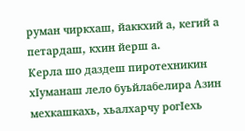руман чиркхаш, йаккхий а, кегий а петардаш, кхин йерш а.
Керла шо даздеш пиротехникин хӀуманаш лело буьйлабелира Азин мехкашкахь, хьалхарчу рогӀехь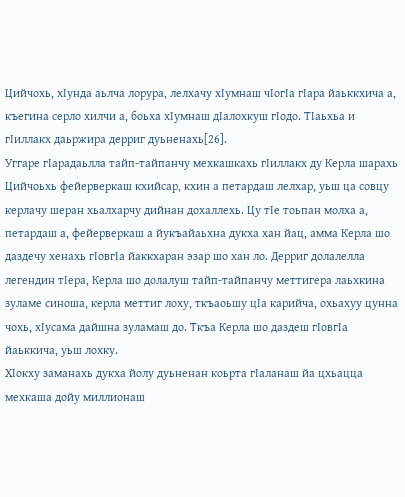Цийчохь, хӀунда аьлча лорура, лелхачу хӀумнаш чӀогӀа гӀара йаьккхича а, къегина серло хилчи а, боьха хӀумнаш дӀалохкуш гӀодо. ТӀаьхьа и гӀиллакх даьржира дерриг дуьненахь[26].
Уггаре гӀарадаьлла тайп-тайпанчу мехкашкахь гӀиллакх ду Керла шарахь Цийчоьхь фейерверкаш кхийсар, кхин а петардаш лелхар, уьш ца совцу керлачу шеран хьалхарчу дийнан дохаллехь. Цу тӀе тоьпан молха а, петардаш а, фейерверкаш а йукъайаьхна дукха хан йац, амма Керла шо даздечу хенахь гӀовгӀа йаккхаран эзар шо хан ло. Дерриг долалелла легендин тӀера, Керла шо долалуш тайп-тайпанчу меттигера лаьхкина зуламе синоша, керла меттиг лоху, ткъаоьшу цӀа карийча, охьахуу цунна чохь, хӀусама дайшна зуламаш до. Ткъа Керла шо даздеш гӀовгӀа йаьккича, уьш лохку.
ХӀокху заманахь дукха йолу дуьненан коьрта гӀаланаш йа цхьацца мехкаша дойу миллионаш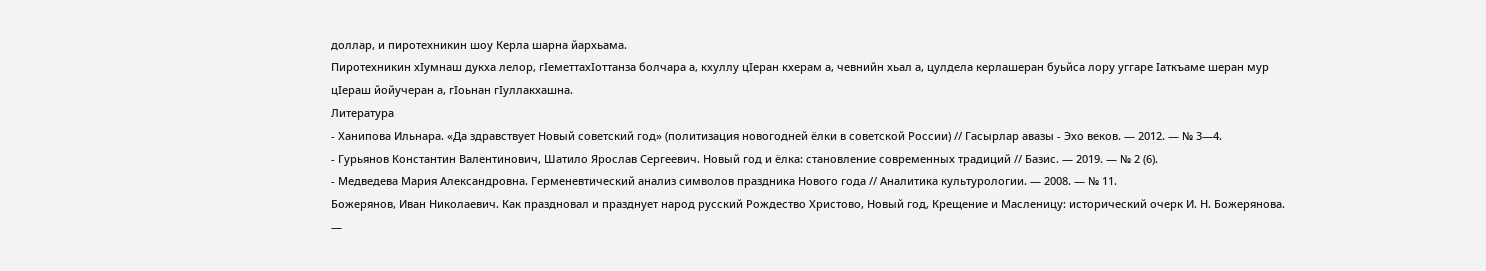доллар, и пиротехникин шоу Керла шарна йархьама.
Пиротехникин хӀумнаш дукха лелор, гӀеметтахӀоттанза болчара а, кхуллу цӀеран кхерам а, чевнийн хьал а, цулдела керлашеран буьйса лору уггаре Ӏаткъаме шеран мур цӀераш йойучеран а, гӀоьнан гӀуллакхашна.
Литература
- Ханипова Ильнара. «Да здравствует Новый советский год» (политизация новогодней ёлки в советской России) // Гасырлар авазы - Эхо веков. — 2012. — № 3—4.
- Гурьянов Константин Валентинович, Шатило Ярослав Сергеевич. Новый год и ёлка: становление современных традиций // Базис. — 2019. — № 2 (6).
- Медведева Мария Александровна. Герменевтический анализ символов праздника Нового года // Аналитика культурологии. — 2008. — № 11.
Божерянов, Иван Николаевич. Как праздновал и празднует народ русский Рождество Христово, Новый год, Крещение и Масленицу: исторический очерк И. Н. Божерянова. —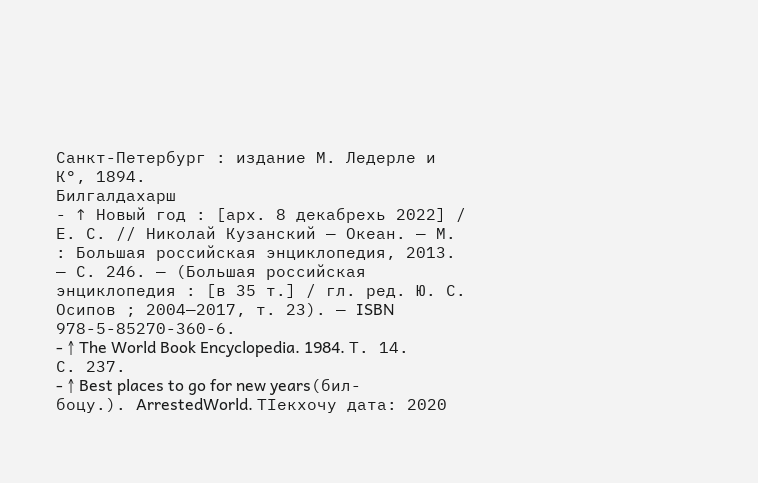Санкт-Петербург : издание М. Ледерле и К°, 1894.
Билгалдахарш
- ↑ Новый год : [арх. 8 декабрехь 2022] / Е. С. // Николай Кузанский — Океан. — М. : Большая российская энциклопедия, 2013. — С. 246. — (Большая российская энциклопедия : [в 35 т.] / гл. ред. Ю. С. Осипов ; 2004—2017, т. 23). — ISBN 978-5-85270-360-6.
- ↑ The World Book Encyclopedia. 1984. Т. 14. С. 237.
- ↑ Best places to go for new years(бил-боцу.). ArrestedWorld. ТӀекхочу дата: 2020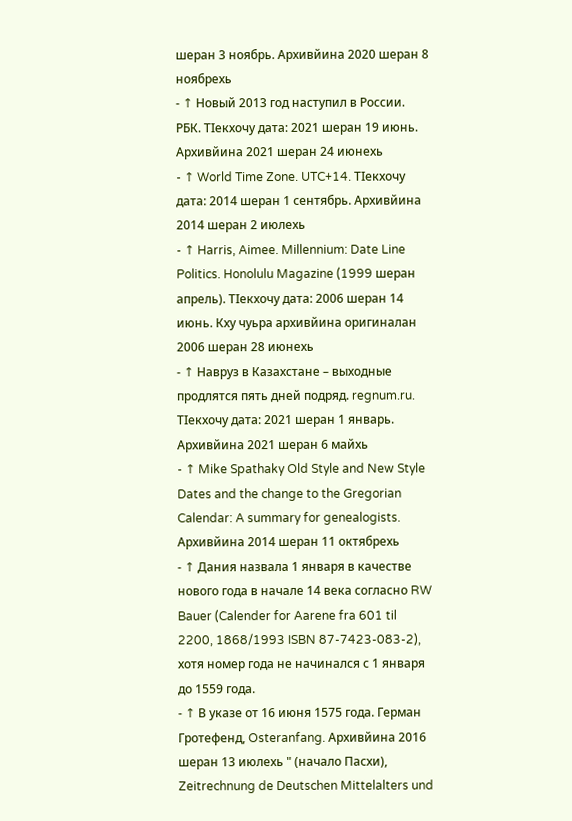шеран 3 ноябрь. Архивйина 2020 шеран 8 ноябрехь
- ↑ Новый 2013 год наступил в России. РБК. ТӀекхочу дата: 2021 шеран 19 июнь. Архивйина 2021 шеран 24 июнехь
- ↑ World Time Zone. UTC+14. ТӀекхочу дата: 2014 шеран 1 сентябрь. Архивйина 2014 шеран 2 июлехь
- ↑ Harris, Aimee. Millennium: Date Line Politics. Honolulu Magazine (1999 шеран апрель). ТӀекхочу дата: 2006 шеран 14 июнь. Кху чуьра архивйина оригиналан 2006 шеран 28 июнехь
- ↑ Навруз в Казахстане – выходные продлятся пять дней подряд. regnum.ru. ТӀекхочу дата: 2021 шеран 1 январь. Архивйина 2021 шеран 6 майхь
- ↑ Mike Spathaky Old Style and New Style Dates and the change to the Gregorian Calendar: A summary for genealogists. Архивйина 2014 шеран 11 октябрехь
- ↑ Дания назвала 1 января в качестве нового года в начале 14 века согласно RW Bauer (Calender for Aarene fra 601 til 2200, 1868/1993 ISBN 87-7423-083-2), хотя номер года не начинался с 1 января до 1559 года.
- ↑ В указе от 16 июня 1575 года. Герман Гротефенд, Osteranfang. Архивйина 2016 шеран 13 июлехь " (начало Пасхи), Zeitrechnung de Deutschen Mittelalters und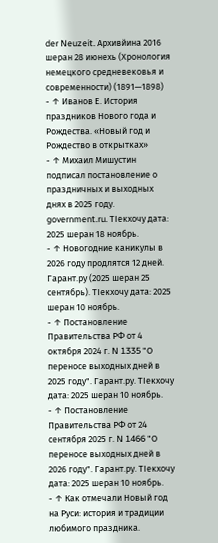der Neuzeit. Архивйина 2016 шеран 28 июнехь (Хронология немецкого средневековья и современности) (1891—1898)
- ↑ Иванов Е. История праздников Нового года и Рождества. «Новый год и Рождество в открытках»
- ↑ Михаил Мишустин подписал постановление о праздничных и выходных днях в 2025 году. government.ru. ТӀекхочу дата: 2025 шеран 18 ноябрь.
- ↑ Новогодние каникулы в 2026 году продлятся 12 дней. Гарант.ру (2025 шеран 25 сентябрь). ТӀекхочу дата: 2025 шеран 10 ноябрь.
- ↑ Постановление Правительства РФ от 4 октября 2024 г. N 1335 "О переносе выходных дней в 2025 году". Гарант.ру. ТӀекхочу дата: 2025 шеран 10 ноябрь.
- ↑ Постановление Правительства РФ от 24 сентября 2025 г. N 1466 "О переносе выходных дней в 2026 году". Гарант.ру. ТӀекхочу дата: 2025 шеран 10 ноябрь.
- ↑ Как отмечали Новый год на Руси: история и традиции любимого праздника.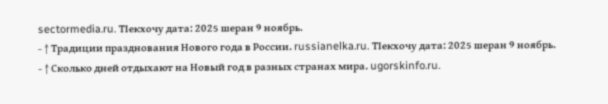sectormedia.ru. ТӀекхочу дата: 2025 шеран 9 ноябрь.
- ↑ Традиции празднования Нового года в России. russianelka.ru. ТӀекхочу дата: 2025 шеран 9 ноябрь.
- ↑ Сколько дней отдыхают на Новый год в разных странах мира. ugorskinfo.ru.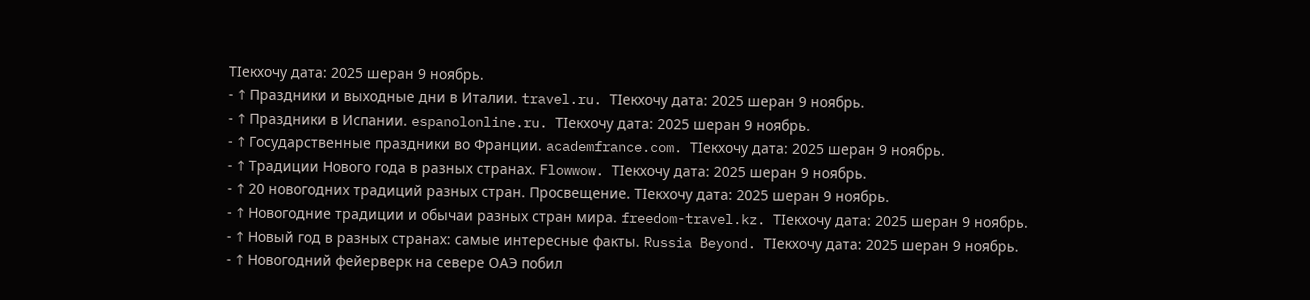ТӀекхочу дата: 2025 шеран 9 ноябрь.
- ↑ Праздники и выходные дни в Италии. travel.ru. ТӀекхочу дата: 2025 шеран 9 ноябрь.
- ↑ Праздники в Испании. espanolonline.ru. ТӀекхочу дата: 2025 шеран 9 ноябрь.
- ↑ Государственные праздники во Франции. academfrance.com. ТӀекхочу дата: 2025 шеран 9 ноябрь.
- ↑ Традиции Нового года в разных странах. Flowwow. ТӀекхочу дата: 2025 шеран 9 ноябрь.
- ↑ 20 новогодних традиций разных стран. Просвещение. ТӀекхочу дата: 2025 шеран 9 ноябрь.
- ↑ Новогодние традиции и обычаи разных стран мира. freedom-travel.kz. ТӀекхочу дата: 2025 шеран 9 ноябрь.
- ↑ Новый год в разных странах: самые интересные факты. Russia Beyond. ТӀекхочу дата: 2025 шеран 9 ноябрь.
- ↑ Новогодний фейерверк на севере ОАЭ побил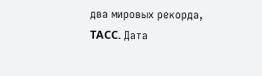два мировых рекорда, TACC. Дата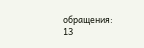обращения: 13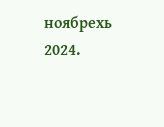ноябрехь 2024.